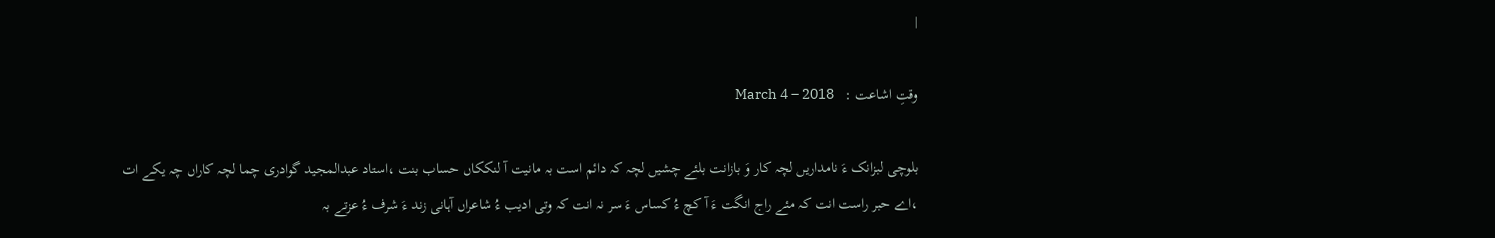|

وقتِ اشاعت :   March 4 – 2018

بلوچی لبزانک ءَ نامداریں لچہ کار وَ بازانت بلئے چشیں لچہ کہ دائم است بہ مانیت آ لنککاں حساب بنت ،استاد عبدالمجید گوادری چما لچہ کاراں چہ یکے ات ،اے حبر راست انت کہ مئے راج انگت ءَ آ کچ ءُ کساس ءَ سر نہ انت کہ وتی ادیب ءُ شاعراں آہانی زند ءَ شرف ءُ عزتے بہ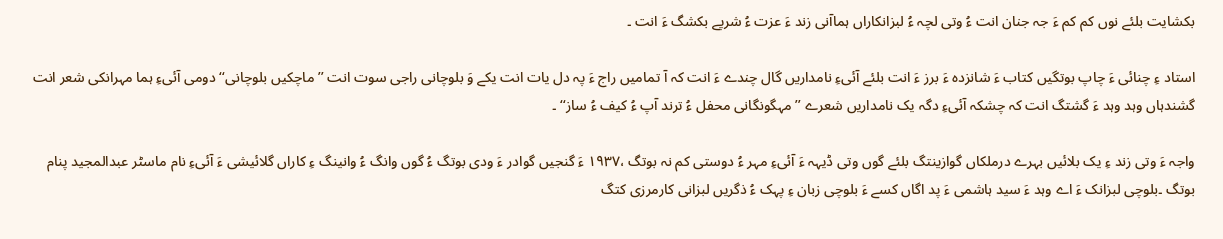بکشایت بلئے نوں کم کم ءَ جہ جنان انت ءُ وتی لچہ ءُ لبزانکاراں ہماآنی زند ءَ عزت ءُ شرپے بکشگ ءَ انت ۔

استاد ءِ چنائی ءَ چاپ بوتگیں کتاب ءَ شانزدہ ءَ برز ءَ انت بلئے آئیءِ نامداریں گال چندے ءَ انت کہ آ تمامیں راج ءَ پہ دل یات انت یکے وَ بلوچانی راجی سوت انت ’’ ماچکیں بلوچانی‘‘ دومی آئیءِ ہما مہرانکی شعر انت گشندہاں وہد وہد ءَ گشتگ انت کہ چشکہ آئیءِ دگہ یک نامداریں شعرے ’’ مہگونگانی محفل ءُ ترند آپ ءُ کیف ءُ ساز‘‘ ۔

واجہ ءَ وتی زند ءِ یک بلائیں بہرے درملکاں گوازینتگ بلئے گوں وتی ڈیہہ ءَ آئیءِ مہر ءُ دوستی کم نہ بوتگ ،۱۹۳۷ ءَ گنجیں گوادر ءَ ودی بوتگ ءُ گوں وانگ ءُ وانینگ ءِ کاراں گلائیشی ءَ آئیءِ نام ماسٹر عبدالمجید پنام بوتگ ۔بلوچی لبزانک ءَ اے وہد ءَ سید ہاشمی ءَ پد اگاں کسے ءَ بلوچی زبان ءِ پہک ءُ ذگریں لبزانی کارمرزی کتگ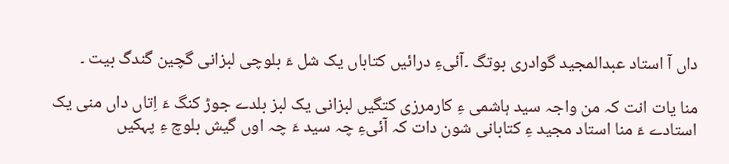داں آ استاد عبدالمجید گوادری بوتگ ۔آئیءِ درائیں کتاباں یک شل ءَ بلوچی لبزانی گچین گندگ بیت ۔

منا یات انت کہ من واجہ سید ہاشمی ءِ کارمرزی کتگیں لبزانی یک لبز بلدے جوڑ کنگ ءَ اِتاں داں منی یک استادے ءَ منا استاد مجید ءِ کتابانی شون دات کہ آئیءِ چہ سید ءَ چہ اوں گیش بلوچ ءِ پہکیں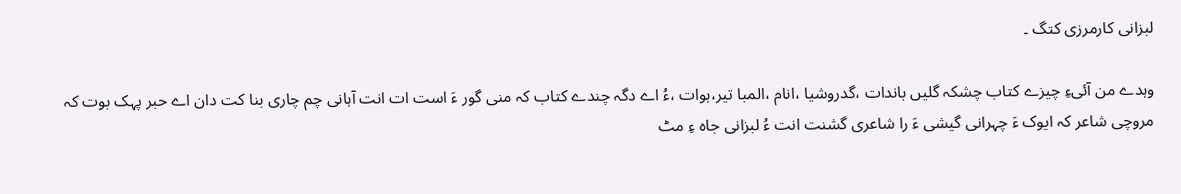لبزانی کارمرزی کتگ ۔

وہدے من آئیءِ چیزے کتاب چشکہ گلیں باندات ،گدروشیا ،انام ،المبا تیر،ہوات ،ءُ اے دگہ چندے کتاب کہ منی گور ءَ است ات انت آہانی چم چاری بنا کت دان اے حبر پہک بوت کہ مروچی شاعر کہ ایوک ءَ چہرانی گیشی ءَ را شاعری گشنت انت ءُ لبزانی جاہ ءِ مٹ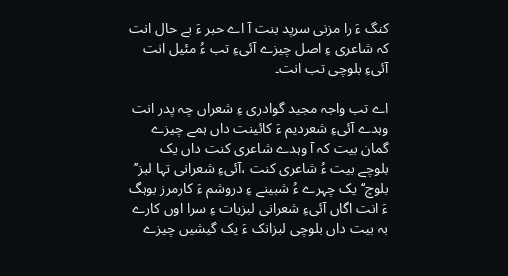کنگ ءَ را مزنی سرپد بنت آ اے حبر ءَ بے حال انت کہ شاعری ءِ اصل چیزے آئیءِ تب ءُ مئیل انت آئیءِ بلوچی تب انت۔

اے تب واجہ مجید گوادری ءِ شعراں چہ پدر انت وہدے آئیءِ شعردیم ءَ کائینت داں ہمے چیزے گمان بیت کہ آ وہدے شاعری کنت داں یک بلوچے بیت ءُ شاعری کنت ،آئیءِ شعرانی تہا لبز’’ بلوچ‘‘ یک چہرے ءُ شبینے ءِ دروشم ءَ کارمرز بوہگ ءَ انت اگاں آئیءِ شعرانی لبزیات ءِ سرا اوں کارے بہ بیت داں بلوچی لبزانک ءَ یک گیشیں چیزے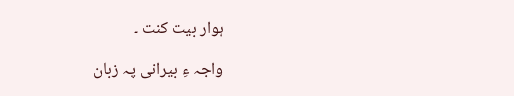ہوار بیت کنت ۔

واجہ ءِ بیرانی پہ زبان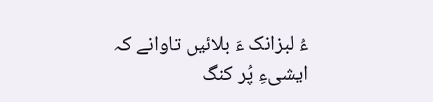ءُ لبزانک ءَ بلائیں تاوانے کہ ایشیءِ پُر کنگ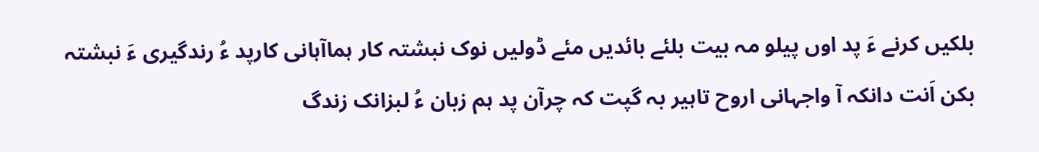بلکیں کرنے ءَ پد اوں پیلو مہ بیت بلئے بائدیں مئے ڈولیں نوک نبشتہ کار ہماآہانی کارپد ءُ رندگیری ءَ نبشتہ بکن اَنت دانکہ آ واجہانی اروح تاہیر بہ گپت کہ چرآن پد ہم زبان ءُ لبزانک زندگ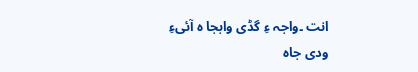انت ۔واجہ ءِ گڈی وابجا ہ آئیءِ ودی جاہ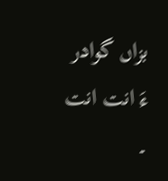بزاں گوادر ءَ انت انت ۔